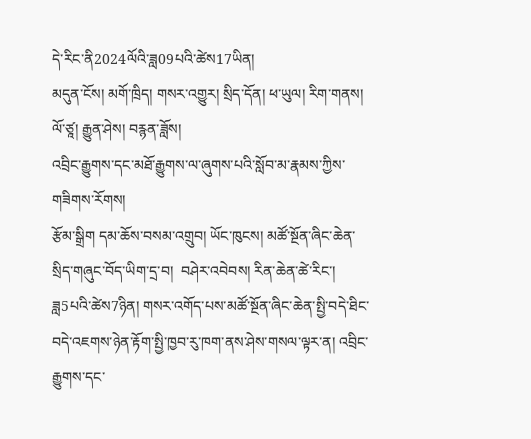དེ་རིང་ནི2024ལོའི་ཟླ09པའི་ཚེས17ཡིན།
མདུན་ངོས། མགོ་ཁྲིད། གསར་འགྱུར། སྲིད་དོན། ཕ་ཡུལ། རིག་གནས། ལོ་ཙཱ། རྒྱུན་ཤེས། བརྙན་ཟློས།
འབྲིང་རྒྱུགས་དང་མཐོ་རྒྱུགས་ལ་ཞུགས་པའི་སློབ་མ་རྣམས་ཀྱིས་གཟིགས་རོགས།
རྩོམ་སྒྲིག དམ་ཆོས་བསམ་འགྲུབ། ཡོང་ཁུངས། མཚོ་སྔོན་ཞིང་ཆེན་སྲིད་གཞུང་བོད་ཡིག་དྲ་བ།  བཤེར་འབེབས། རིན་ཆེན་ཚེ་རིང་།
ཟླ5པའི་ཚེས7ཉིན། གསར་འགོད་པས་མཚོ་སྔོན་ཞིང་ཆེན་སྤྱི་བདེ་ཐིང་བདེ་འཇགས་ཉེན་རྟོག་སྤྱི་ཁྱབ་རུ་ཁག་ནས་ཤེས་གསལ་ལྟར་ན། འབྲིང་རྒྱུགས་དང་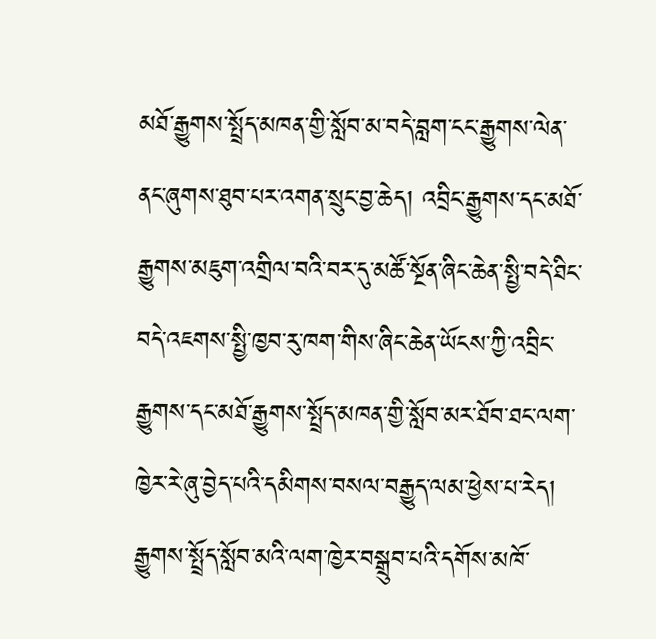མཐོ་རྒྱུགས་སྤྲོད་མཁན་གྱི་སློབ་མ་བདེ་བླག་ངང་རྒྱུགས་ལེན་ནང་ཞུགས་ཐུབ་པར་འགན་སྲུང་བྱ་ཆེད། འབྲིང་རྒྱུགས་དང་མཐོ་རྒྱུགས་མཇུག་འགྲིལ་བའི་བར་དུ་མཚོ་སྔོན་ཞིང་ཆེན་སྤྱི་བདེ་ཐིང་བདེ་འཇགས་སྤྱི་ཁྱབ་རུ་ཁག་གིས་ཞིང་ཆེན་ཡོངས་ཀྱི་འབྲིང་རྒྱུགས་དང་མཐོ་རྒྱུགས་སྤྲོད་མཁན་གྱི་སློབ་མར་ཐོབ་ཐང་ལག་ཁྱེར་རེ་ཞུ་བྱེད་པའི་དམིགས་བསལ་བརྒྱུད་ལམ་ཕྱེས་པ་རེད།
རྒྱུགས་སྤྲོད་སློབ་མའི་ལག་ཁྱེར་བསྒྲུབ་པའི་དགོས་མཁོ་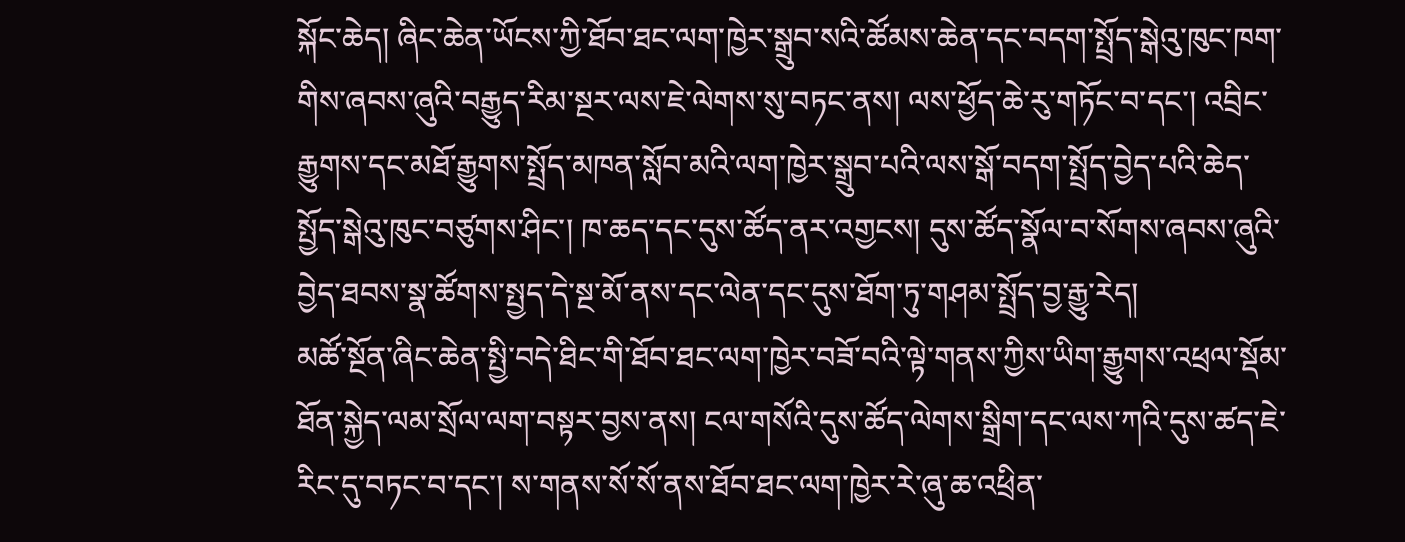སྐོང་ཆེད། ཞིང་ཆེན་ཡོངས་ཀྱི་ཐོབ་ཐང་ལག་ཁྱེར་སྒྲུབ་སའི་ཚོམས་ཆེན་དང་བདག་སྤྲོད་སྒེའུ་ཁུང་ཁག་གིས་ཞབས་ཞུའི་བརྒྱུད་རིམ་སྔར་ལས་ཇེ་ལེགས་སུ་བཏང་ནས། ལས་ཕྱོད་ཆེ་རུ་གཏོང་བ་དང་། འབྲིང་རྒྱུགས་དང་མཐོ་རྒྱུགས་སྤྲོད་མཁན་སློབ་མའི་ལག་ཁྱེར་སྒྲུབ་པའི་ལས་སྒོ་བདག་སྤྲོད་བྱེད་པའི་ཆེད་སྤྱོད་སྒེའུ་ཁུང་བཙུགས་ཤིང་། ཁ་ཆད་དང་དུས་ཚོད་ནར་འགྱངས། དུས་ཚོད་སྣོལ་བ་སོགས་ཞབས་ཞུའི་བྱེད་ཐབས་སྣ་ཚོགས་སྤྱད་དེ་སྔ་མོ་ནས་དང་ལེན་དང་དུས་ཐོག་ཏུ་གཤམ་སྤྲོད་བྱ་རྒྱུ་རེད།
མཚོ་སྔོན་ཞིང་ཆེན་སྤྱི་བདེ་ཐིང་གི་ཐོབ་ཐང་ལག་ཁྱེར་བཟོ་བའི་ལྟེ་གནས་ཀྱིས་ཡིག་རྒྱུགས་འཕྲལ་སྡོམ་ཐོན་སྐྱེད་ལམ་སྲོལ་ལག་བསྟར་བྱས་ནས། ངལ་གསོའི་དུས་ཚོད་ལེགས་སྒྲིག་དང་ལས་ཀའི་དུས་ཚད་ཇེ་རིང་དུ་བཏང་བ་དང་། ས་གནས་སོ་སོ་ནས་ཐོབ་ཐང་ལག་ཁྱེར་རེ་ཞུ་ཆ་འཕྲིན་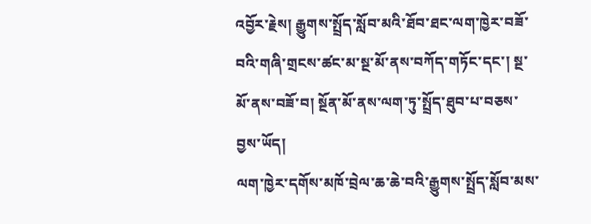འབྱོར་རྗེས། རྒྱུགས་སྤྲོད་སློབ་མའི་ཐོབ་ཐང་ལག་ཁྱེར་བཟོ་བའི་གཞི་གྲངས་ཚང་མ་སྔ་མོ་ནས་བཀོད་གཏོང་དང་། སྔ་མོ་ནས་བཟོ་བ། སྔོན་མོ་ནས་ལག་ཏུ་སྤྲོད་ཐུབ་པ་བཅས་བྱས་ཡོད།
ལག་ཁྱེར་དགོས་མཁོ་བྲེལ་ཆ་ཆེ་བའི་རྒྱུགས་སྤྲོད་སློབ་མས་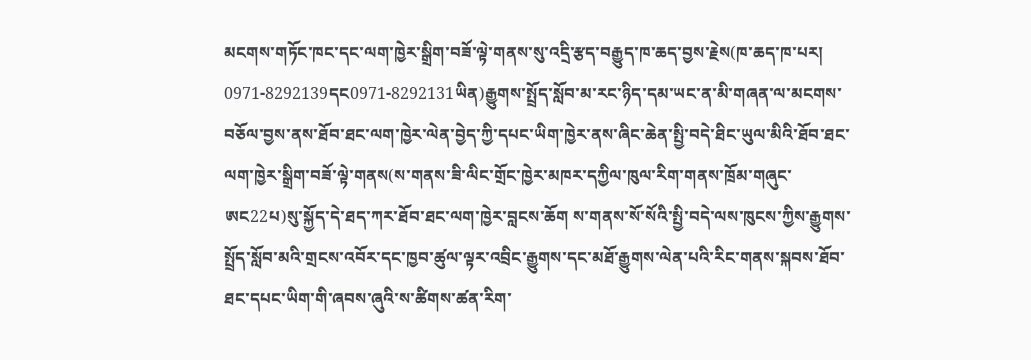མངགས་གཏོང་ཁང་དང་ལག་ཁྱེར་སྒྲིག་བཟོ་ལྟེ་གནས་སུ་འདྲི་རྩད་བརྒྱུད་ཁ་ཆད་བྱས་རྗེས(ཁ་ཆད་ཁ་པར། 0971-8292139དང0971-8292131ཡིན)རྒྱུགས་སྤྲོད་སློབ་མ་རང་ཉིད་དམ་ཡང་ན་མི་གཞན་ལ་མངགས་བཅོལ་བྱས་ནས་ཐོབ་ཐང་ལག་ཁྱེར་ལེན་བྱེད་ཀྱི་དཔང་ཡིག་ཁྱེར་ནས་ཞིང་ཆེན་སྤྱི་བདེ་ཐིང་ཡུལ་མིའི་ཐོབ་ཐང་ལག་ཁྱེར་སྒྲིག་བཟོ་ལྟེ་གནས(ས་གནས་ཟི་ལིང་གྲོང་ཁྱེར་མཁར་དཀྱིལ་ཁུལ་རིག་གནས་ཁྲོམ་གཞུང་ཨང22པ)སུ་སྐྱོད་དེ་ཐད་ཀར་ཐོབ་ཐང་ལག་ཁྱེར་བླངས་ཆོག ས་གནས་སོ་སོའི་སྤྱི་བདེ་ལས་ཁུངས་ཀྱིས་རྒྱུགས་སྤྲོད་སློབ་མའི་གྲངས་འབོར་དང་ཁྱབ་ཚུལ་ལྟར་འབྲིང་རྒྱུགས་དང་མཐོ་རྒྱུགས་ལེན་པའི་རིང་གནས་སྐབས་ཐོབ་ཐང་དཔང་ཡིག་གི་ཞབས་ཞུའི་ས་ཚིགས་ཚན་རིག་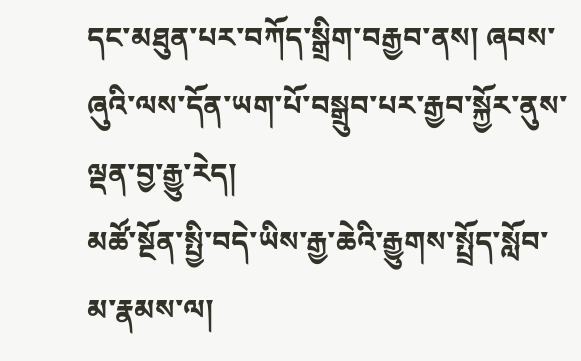དང་མཐུན་པར་བཀོད་སྒྲིག་བརྒྱབ་ནས། ཞབས་ཞུའི་ལས་དོན་ཡག་པོ་བསྒྲུབ་པར་རྒྱབ་སྐྱོར་ནུས་ལྡན་བྱ་རྒྱུ་རེད།
མཚོ་སྔོན་སྤྱི་བདེ་ཡིས་རྒྱ་ཆེའི་རྒྱུགས་སྤྲོད་སློབ་མ་རྣམས་ལ།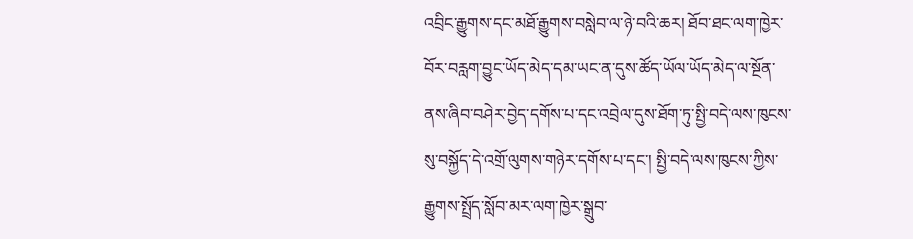འབྲིང་རྒྱུགས་དང་མཐོ་རྒྱུགས་བསླེབ་ལ་ཉེ་བའི་ཆར། ཐོབ་ཐང་ལག་ཁྱེར་བོར་བརླག་བྱུང་ཡོད་མེད་དམ་ཡང་ན་དུས་ཚོད་ཡོལ་ཡོད་མེད་ལ་སྔོན་ནས་ཞིབ་བཤེར་བྱེད་དགོས་པ་དང་འབྲེལ་དུས་ཐོག་ཏུ་སྤྱི་བདེ་ལས་ཁུངས་སུ་བསྐྱོད་དེ་འགྲོ་ལུགས་གཉེར་དགོས་པ་དང་། སྤྱི་བདེ་ལས་ཁུངས་ཀྱིས་རྒྱུགས་སྤྲོད་སློབ་མར་ལག་ཁྱེར་སྒྲུབ་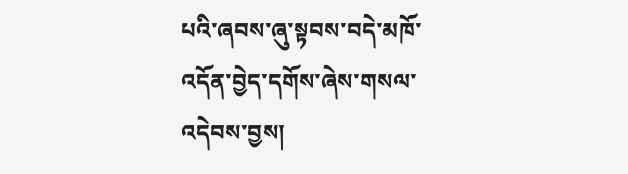པའི་ཞབས་ཞུ་སྟབས་བདེ་མཁོ་འདོན་བྱེད་དགོས་ཞེས་གསལ་འདེབས་བྱས།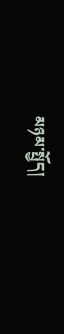མཉམ་སྤྱོད།